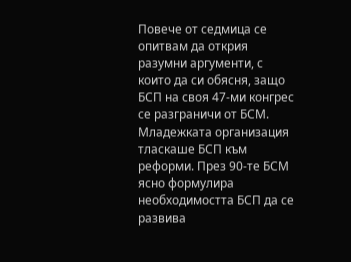Повече от седмица се опитвам да открия разумни аргументи, с които да си обясня, защо БСП на своя 47-ми конгрес се разграничи от БСМ. Младежката организация тласкаше БСП към реформи. През 90-те БСМ ясно формулира необходимостта БСП да се развива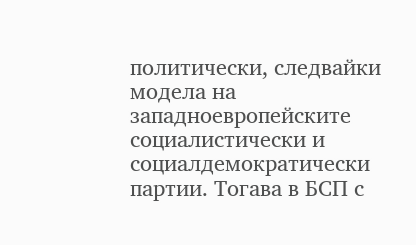политически, следвайки модела на западноевропейските социалистически и социалдемократически партии. Тогава в БСП с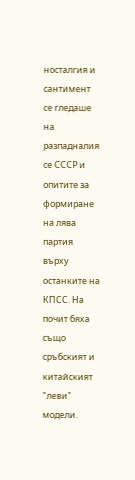носталгия и сантимент се гледаше на разпадналия се СССР и опитите за формиране на лява партия върху останките на КПСС. На почит бяха също сръбският и китайският "леви" модели.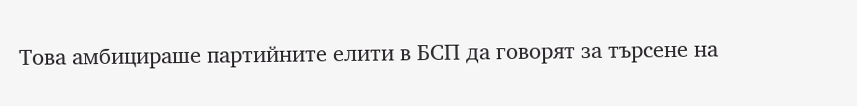Това амбицираше партийните елити в БСП да говорят за търсене на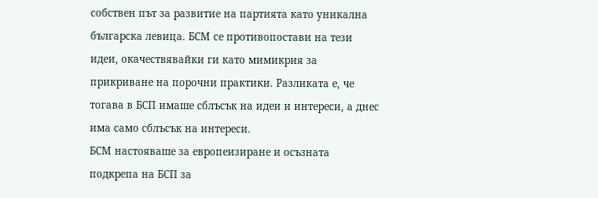собствен път за развитие на партията като уникална българска левица. БСМ се противопостави на тези идеи, окачествявайки ги като мимикрия за прикриване на порочни практики. Разликата е, че тогава в БСП имаше сблъсък на идеи и интереси, а днес има само сблъсък на интереси.
БСМ настояваше за европеизиране и осъзната подкрепа на БСП за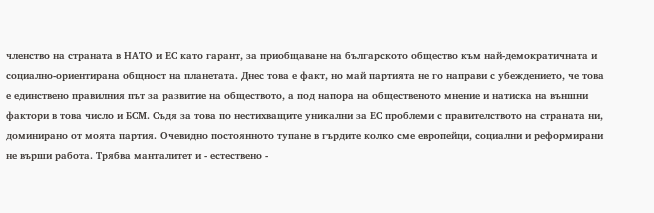членство на страната в НАТО и ЕС като гарант, за приобщаване на българското общество към най-демократичната и социално-ориентирана общност на планетата. Днес това е факт, но май партията не го направи с убеждението, че това е единствено правилния път за развитие на обществото, а под напора на общественото мнение и натиска на външни фактори в това число и БСМ. Съдя за това по нестихващите уникални за ЕС проблеми с правителството на страната ни, доминирано от моята партия. Очевидно постоянното тупане в гърдите колко сме европейци, социални и реформирани не върши работа. Трябва манталитет и - естествено -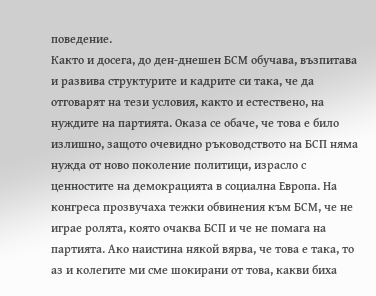поведение.
Както и досега, до ден-днешен БСМ обучава, възпитава и развива структурите и кадрите си така, че да отговарят на тези условия, както и естествено, на нуждите на партията. Оказа се обаче, че това е било излишно, защото очевидно ръководството на БСП няма нужда от ново поколение политици, израсло с ценностите на демокрацията в социална Европа. На конгреса прозвучаха тежки обвинения към БСМ, че не играе ролята, която очаква БСП и че не помага на партията. Ако наистина някой вярва, че това е така, то аз и колегите ми сме шокирани от това, какви биха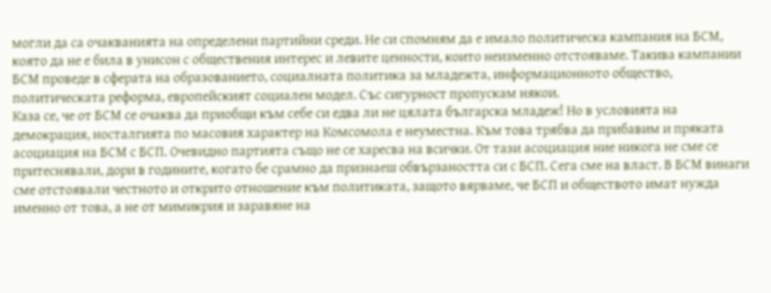могли да са очакванията на определени партийни среди. Не си спомням да е имало политическа кампания на БСМ, която да не е била в унисон с обществения интерес и левите ценности, които неизменно отстояваме. Такива кампании БСМ проведе в сферата на образованието, социалната политика за младежта, информационното общество, политическата реформа, европейският социален модел. Със сигурност пропускам някои.
Каза се, че от БСМ се очаква да приобщи към себе си едва ли не цялата българска младеж! Но в условията на демокрация, носталгията по масовия характер на Комсомола е неуместна. Към това трябва да прибавим и пряката асоциация на БСМ с БСП. Очевидно партията също не се харесва на всички. От тази асоциация ние никога не сме се притеснявали, дори в годините, когато бе срамно да признаеш обвързаността си с БСП. Сега сме на власт. В БСМ винаги сме отстоявали честното и открито отношение към политиката, защото вярваме, че БСП и обществото имат нужда именно от това, а не от мимикрия и заравяне на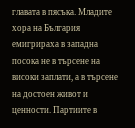главата в пясъка. Младите хора на България емигрираха в западна посока не в търсене на високи заплати, а в търсене на достоен живот и ценности. Партиите в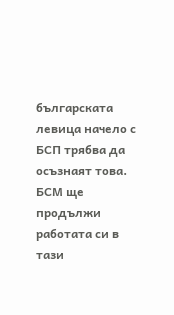българската левица начело с БСП трябва да осъзнаят това. БСМ ще продължи работата си в тази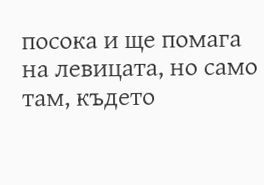посока и ще помага на левицата, но само там, където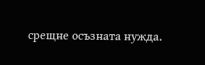срещне осъзната нужда.